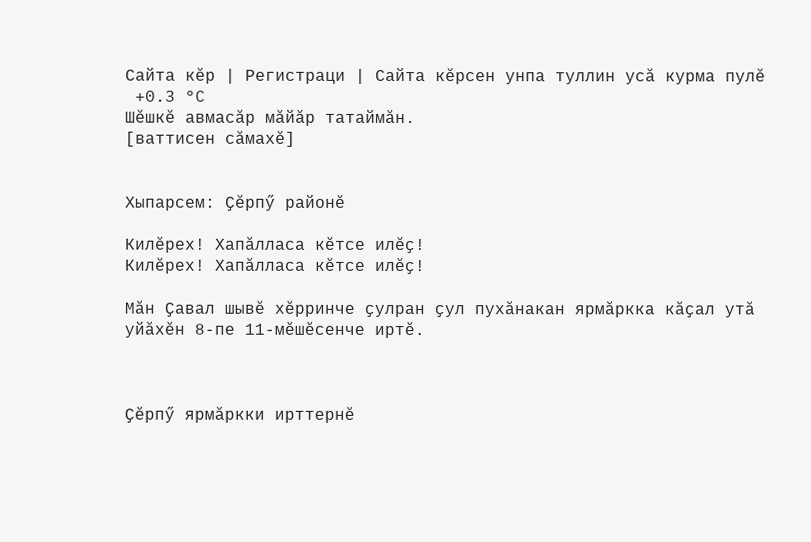Сайта кӗр | Регистраци | Сайта кӗрсен унпа туллин усӑ курма пулӗ
 +0.3 °C
Шӗшкӗ авмасӑр мӑйӑр татаймӑн.
[ваттисен сӑмахӗ]


Хыпарсем: Ҫӗрпӳ районӗ

Килӗрех! Хапӑлласа кӗтсе илӗҫ!
Килӗрех! Хапӑлласа кӗтсе илӗҫ!

Мӑн Ҫавал шывӗ хӗрринче ҫулран ҫул пухӑнакан ярмӑркка кӑҫал утӑ уйӑхӗн 8-пе 11-мӗшӗсенче иртӗ.



Ҫӗрпӳ ярмӑркки ирттернӗ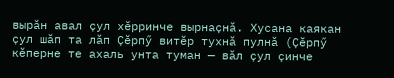вырӑн авал ҫул хӗрринче вырнаҫнӑ. Хусана каякан ҫул шӑп та лӑп Ҫӗрпӳ витӗр тухнӑ пулнӑ (Ҫӗрпӳ кӗперне те ахаль унта туман — вӑл ҫул ҫинче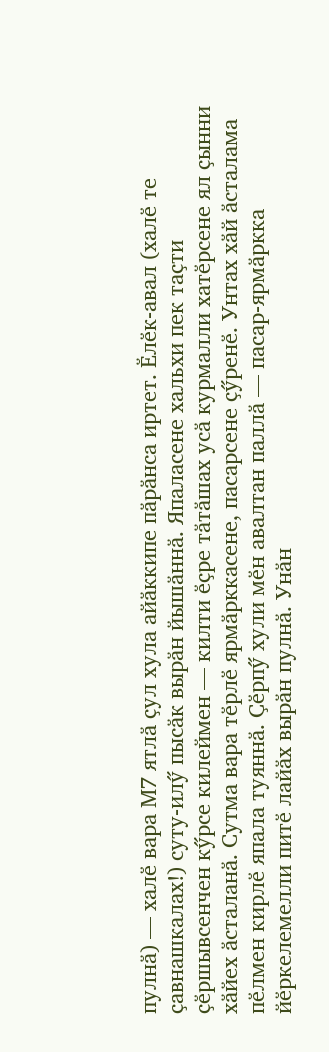пулнӑ) — халӗ вара М7 ятлӑ ҫул хула айӑккипе пӑрӑнса иртет. Ӗлӗк-авал (халӗ те ҫавнашкалах!) суту-илӳ пысӑк вырӑн йышӑннӑ. Япаласене хальхи пек таҫти ҫӗршывсенчен кӳрсе килеймен — килти ӗҫре тӑтӑшах усӑ курмалли хатӗрсене ял ҫынни хӑйех ӑсталанӑ. Сутма вара тӗрлӗ ярмӑрккасене, пасарсене ҫӳренӗ. Унтах хӑй ӑсталама пӗлмен кирлӗ япала туяннӑ. Ҫӗрпӳ хули мӗн авалтан паллӑ — пасар-ярмӑркка йӗркелемелли питӗ лайӑх вырӑн пулнӑ. Унӑн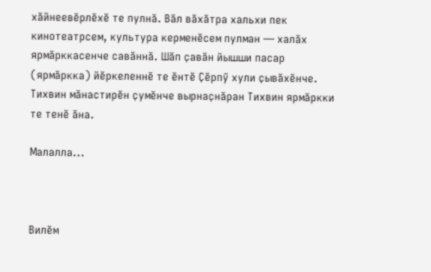хӑйнеевӗрлӗхӗ те пулнӑ. Вӑл вӑхӑтра хальхи пек кинотеатрсем, культура керменӗсем пулман — халӑх ярмӑрккасенче савӑннӑ. Шӑп ҫавӑн йышши пасар (ярмӑркка) йӗркеленнӗ те ӗнтӗ Ҫӗрпӳ хули ҫывӑхӗнче. Тихвин мӑнастирӗн ҫумӗнче вырнаҫнӑран Тихвин ярмӑркки те тенӗ ӑна.

Малалла...



Вилӗм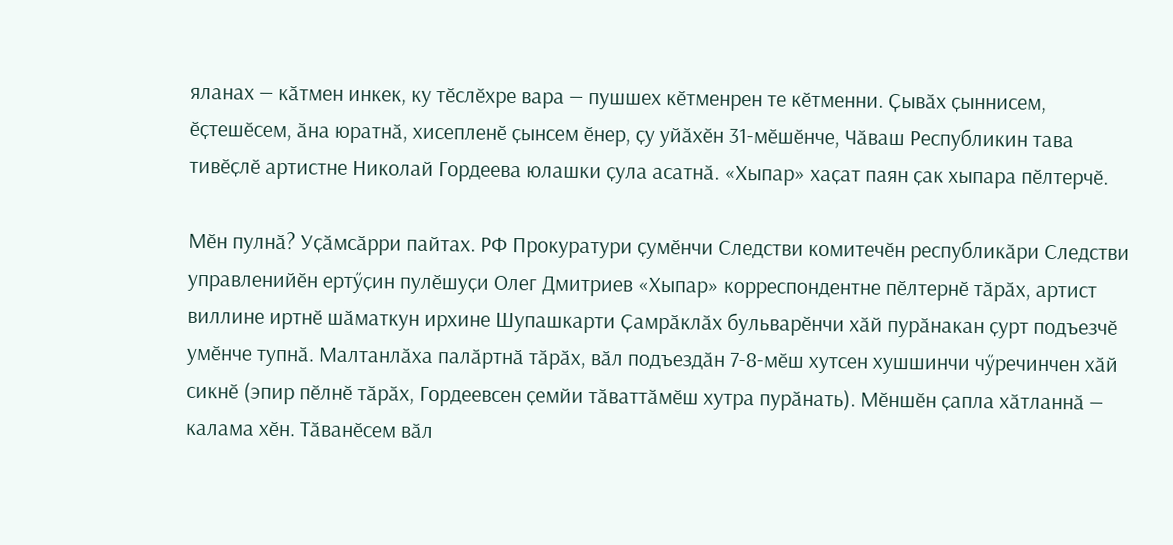яланах — кӑтмен инкек, ку тӗслӗхре вара — пушшех кӗтменрен те кӗтменни. Ҫывӑх ҫыннисем, ӗҫтешӗсем, ӑна юратнӑ, хисепленӗ ҫынсем ӗнер, ҫу уйӑхӗн 31-мӗшӗнче, Чӑваш Республикин тава тивӗҫлӗ артистне Николай Гордеева юлашки ҫула асатнӑ. «Хыпар» хаҫат паян ҫак хыпара пӗлтерчӗ.

Мӗн пулнӑ? Уҫӑмсӑрри пайтах. РФ Прокуратури ҫумӗнчи Следстви комитечӗн республикӑри Следстви управленийӗн ертӳҫин пулӗшуҫи Олег Дмитриев «Хыпар» корреспондентне пӗлтернӗ тӑрӑх, артист виллине иртнӗ шӑматкун ирхине Шупашкарти Ҫамрӑклӑх бульварӗнчи хӑй пурӑнакан ҫурт подъезчӗ умӗнче тупнӑ. Малтанлӑха палӑртнӑ тӑрӑх, вӑл подъездӑн 7-8-мӗш хутсен хушшинчи чӳречинчен хӑй сикнӗ (эпир пӗлнӗ тӑрӑх, Гордеевсен ҫемйи тӑваттӑмӗш хутра пурӑнать). Мӗншӗн ҫапла хӑтланнӑ — калама хӗн. Тӑванӗсем вӑл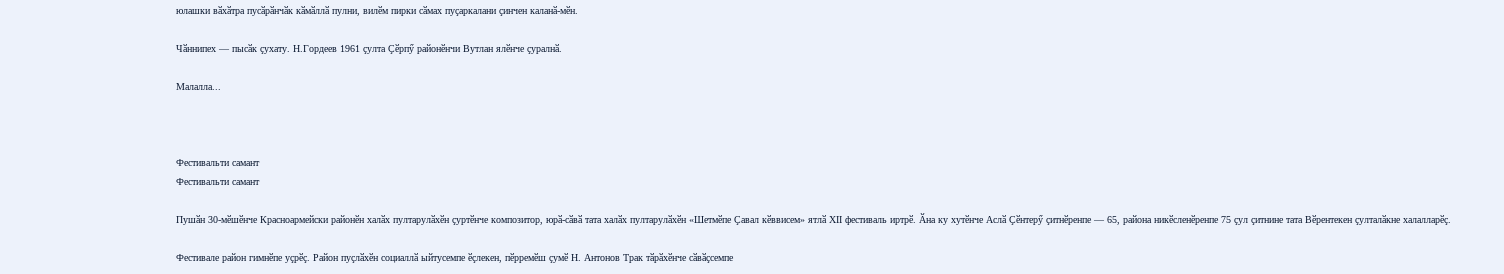юлашки вӑхӑтра пусӑрӑнчӑк кӑмӑллӑ пулни, вилӗм пирки сӑмах пуҫаркалани ҫинчен каланӑ-мӗн.

Чӑннипех — пысӑк ҫухату. Н.Гордеев 1961 ҫулта Ҫӗрпӳ районӗнчи Вутлан ялӗнче ҫуралнӑ.

Малалла...



Фестивальти самант
Фестивальти самант

Пушӑн 30-мӗшӗнче Красноармейски районӗн халӑх пултарулӑхӗн ҫуртӗнче композитор, юрӑ-сӑвӑ тата халӑх пултарулӑхӗн «Шетмӗпе Ҫавал кӗввисем» ятлӑ ХII фестиваль иртрӗ. Ӑна ку хутӗнче Аслӑ Ҫӗнтерӳ ҫитнӗренпе — 65, района никӗсленӗренпе 75 ҫул ҫитнине тата Вӗрентекен ҫулталӑкне халалларӗҫ.

Фестивале район гимнӗпе уҫрӗҫ. Район пуҫлӑхӗн социаллӑ ыйтусемпе ӗҫлекен, пӗрремӗш ҫумӗ Н. Антонов Трак тӑрӑхӗнче сӑвӑҫсемпе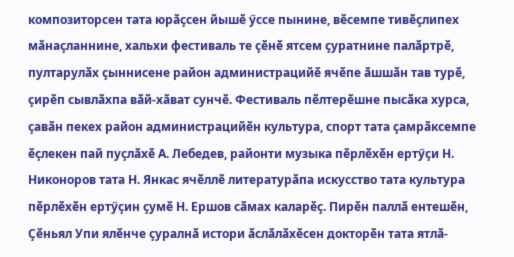композиторсен тата юрӑҫсен йышӗ ӳссе пынине, вӗсемпе тивӗҫлипех мӑнаҫланнине, хальхи фестиваль те ҫӗнӗ ятсем ҫуратнине палӑртрӗ, пултарулӑх ҫыннисене район администрацийӗ ячӗпе ӑшшӑн тав турӗ, ҫирӗп сывлӑхпа вӑй-хӑват сунчӗ. Фестиваль пӗлтерӗшне пысӑка хурса, ҫавӑн пекех район администрацийӗн культура, спорт тата ҫамрӑксемпе ӗҫлекен пай пуҫлӑхӗ А. Лебедев, районти музыка пӗрлӗхӗн ертӳҫи Н. Никоноров тата Н. Янкас ячӗллӗ литературӑпа искусство тата культура пӗрлӗхӗн ертӳҫин ҫумӗ Н. Ершов сӑмах каларӗҫ. Пирӗн паллӑ ентешӗн, Ҫӗньял Упи ялӗнче ҫуралнӑ истори ӑслӑлӑхӗсен докторӗн тата ятлӑ-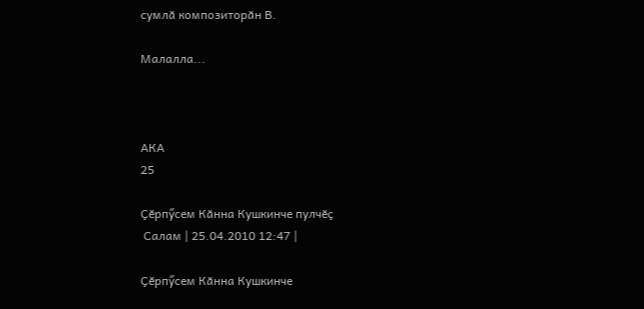сумлӑ композиторӑн В.

Малалла...



АКА
25

Ҫӗрпӳсем Кӑнна Кушкинче пулчӗҫ
 Салам | 25.04.2010 12:47 |

Ҫӗрпӳсем Кӑнна Кушкинче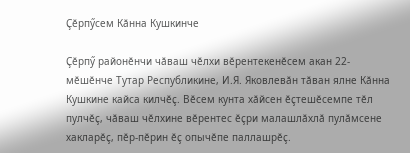Ҫӗрпӳсем Кӑнна Кушкинче

Ҫӗрпӳ районӗнчи чӑваш чӗлхи вӗрентекенӗсем акан 22-мӗшӗнче Тутар Республикине, И.Я. Яковлевӑн тӑван ялне Кӑнна Кушкине кайса килчӗҫ. Вӗсем кунта хӑйсен ӗҫтешӗсемпе тӗл пулчӗҫ, чӑваш чӗлхине вӗрентес ӗҫри малашлӑхлӑ пулӑмсене хакларӗҫ, пӗр-пӗрин ӗҫ опычӗпе паллашрӗҫ.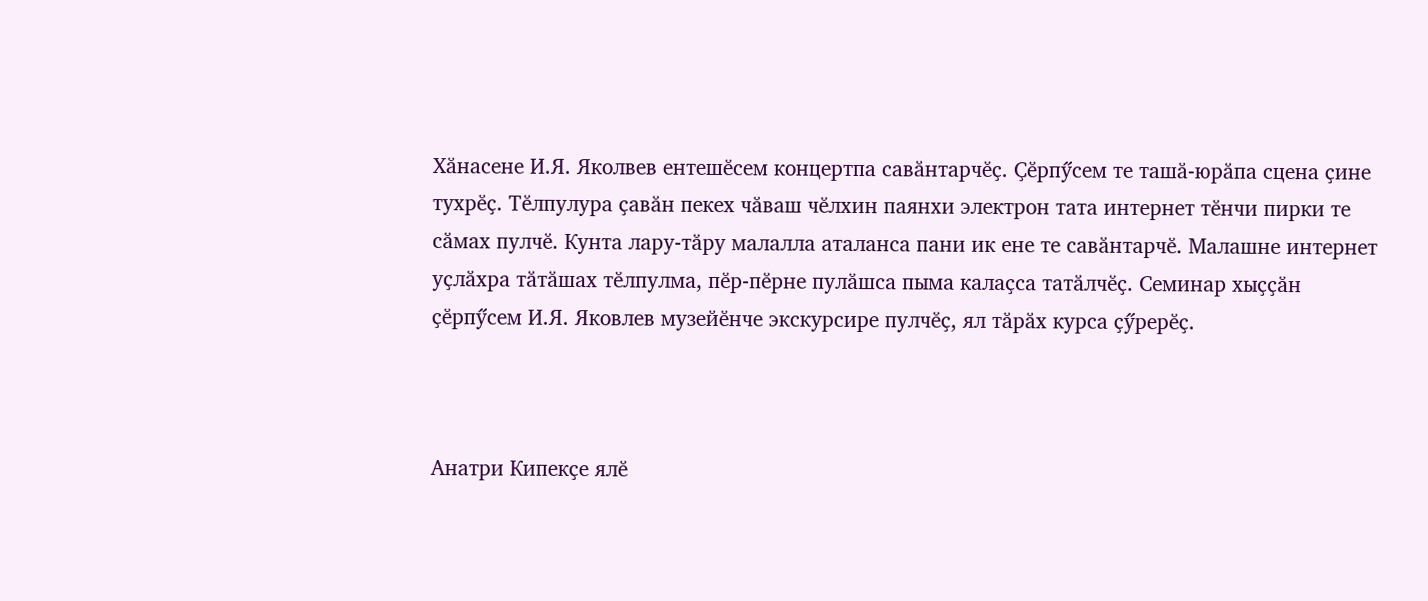Хӑнасене И.Я. Яколвев ентешӗсем концертпа савӑнтарчӗҫ. Ҫӗрпӳсем те ташӑ-юрӑпа сцена ҫине тухрӗҫ. Тӗлпулура ҫавӑн пекех чӑваш чӗлхин паянхи электрон тата интернет тӗнчи пирки те сӑмах пулчӗ. Кунта лару-тӑру малалла аталанса пани ик ене те савӑнтарчӗ. Малашне интернет уҫлӑхра тӑтӑшах тӗлпулма, пӗр-пӗрне пулӑшса пыма калаҫса татӑлчӗҫ. Семинар хыҫҫӑн ҫӗрпӳсем И.Я. Яковлев музейӗнче экскурсире пулчӗҫ, ял тӑрӑх курса ҫӳрерӗҫ.



Анатри Кипекҫе ялӗ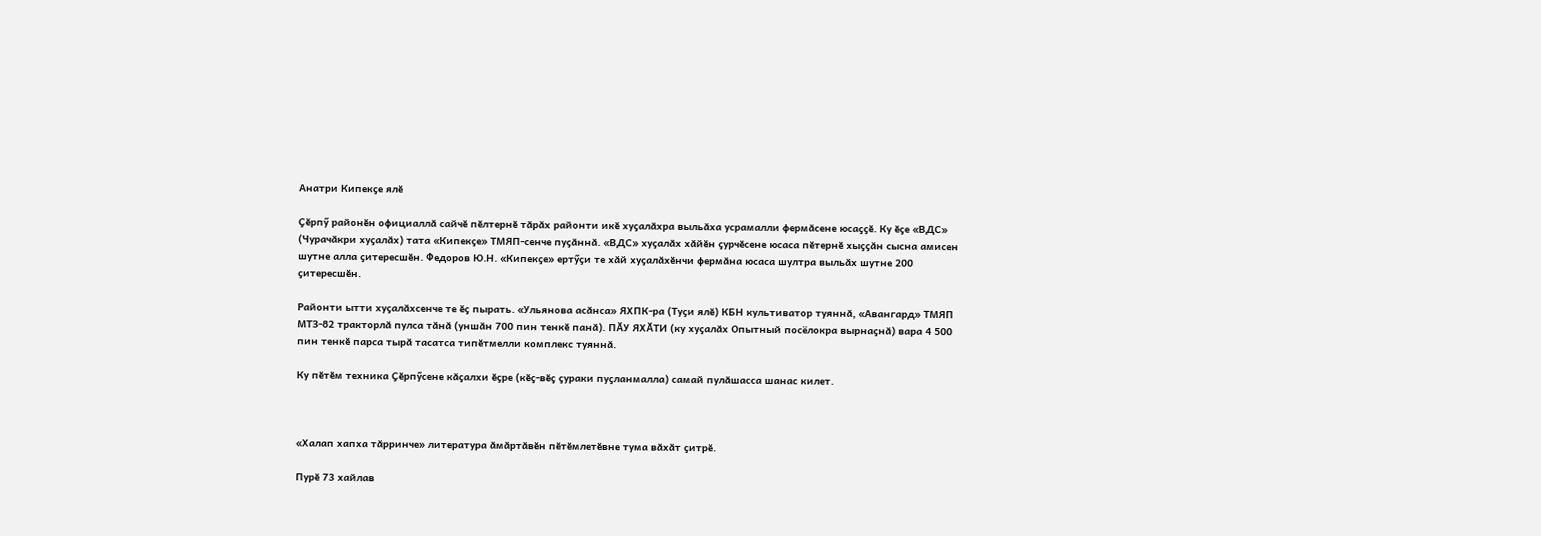Анатри Кипекҫе ялӗ

Ҫӗрпӳ районӗн официаллӑ сайчӗ пӗлтернӗ тӑрӑх районти икӗ хуҫалӑхра выльӑха усрамалли фермӑсене юсаҫҫӗ. Ку ӗҫе «ВДС» (Чурачӑкри хуҫалӑх) тата «Кипекҫе» ТМЯП-сенче пуҫӑннӑ. «ВДС» хуҫалӑх хӑйӗн ҫурчӗсене юсаса пӗтернӗ хыҫҫӑн сысна амисен шутне алла ҫитересшӗн. Федоров Ю.Н. «Кипекҫе» ертӳҫи те хӑй хуҫалӑхӗнчи фермӑна юсаса шултра выльӑх шутне 200 ҫитересшӗн.

Районти ытти хуҫалӑхсенче те ӗҫ пырать. «Ульянова асӑнса» ЯХПК-ра (Туҫи ялӗ) КБН культиватор туяннӑ, «Авангард» ТМЯП МТЗ-82 тракторлӑ пулса тӑнӑ (уншӑн 700 пин тенкӗ панӑ). ПӐУ ЯХӐТИ (ку хуҫалӑх Опытный посёлокра вырнаҫнӑ) вара 4 500 пин тенкӗ парса тырӑ тасатса типӗтмелли комплекс туяннӑ.

Ку пӗтӗм техника Ҫӗрпӳсене кӑҫалхи ӗҫре (кӗҫ-вӗҫ ҫураки пуҫланмалла) самай пулӑшасса шанас килет.



«Халап хапха тӑрринче» литература ӑмӑртӑвӗн пӗтӗмлетӗвне тума вӑхӑт ҫитрӗ.

Пурӗ 73 хайлав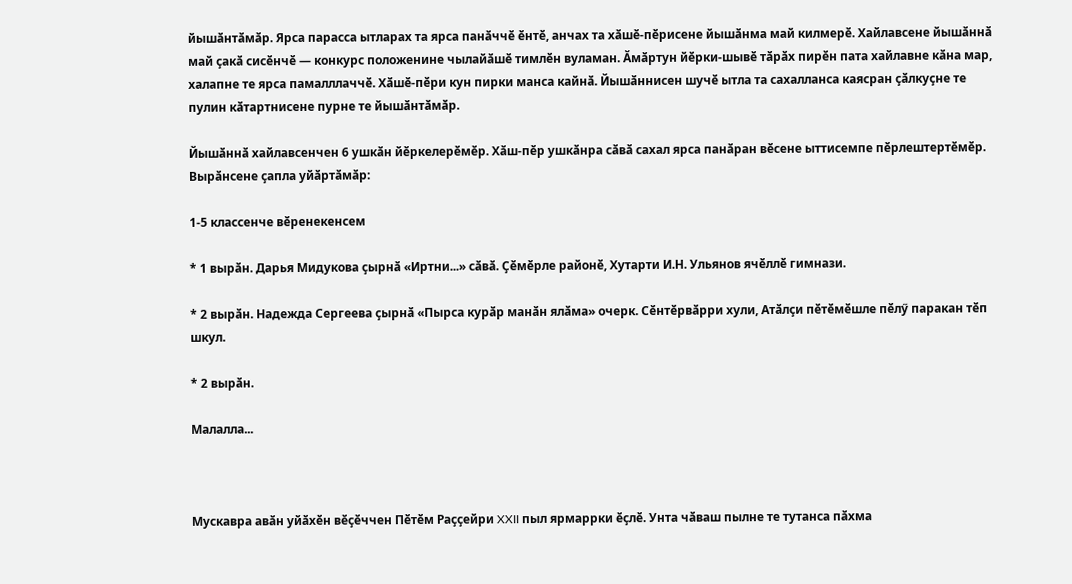йышӑнтӑмӑр. Ярса парасса ытларах та ярса панӑччӗ ӗнтӗ, анчах та хӑшӗ-пӗрисене йышӑнма май килмерӗ. Хайлавсене йышӑннӑ май ҫакӑ сисӗнчӗ — конкурс положенине чылайӑшӗ тимлӗн вуламан. Ӑмӑртун йӗрки-шывӗ тӑрӑх пирӗн пата хайлавне кӑна мар, халапне те ярса памалллаччӗ. Хӑшӗ-пӗри кун пирки манса кайнӑ. Йышӑннисен шучӗ ытла та сахалланса каясран ҫӑлкуҫне те пулин кӑтартнисене пурне те йышӑнтӑмӑр.

Йышӑннӑ хайлавсенчен 6 ушкӑн йӗркелерӗмӗр. Хӑш-пӗр ушкӑнра сӑвӑ сахал ярса панӑран вӗсене ыттисемпе пӗрлештертӗмӗр. Вырӑнсене ҫапла уйӑртӑмӑр:

1-5 классенче вӗренекенсем

* 1 вырӑн. Дарья Мидукова ҫырнӑ «Иртни...» сӑвӑ. Ҫӗмӗрле районӗ, Хутарти И.Н. Ульянов ячӗллӗ гимнази.

* 2 вырӑн. Надежда Сергеева ҫырнӑ «Пырса курӑр манӑн ялӑма» очерк. Сӗнтӗрвӑрри хули, Атӑлҫи пӗтӗмӗшле пӗлӳ паракан тӗп шкул.

* 2 вырӑн.

Малалла...



Мускавра авӑн уйӑхӗн вӗҫӗччен Пӗтӗм Раҫҫейри XXII пыл ярмаррки ӗҫлӗ. Унта чӑваш пылне те тутанса пӑхма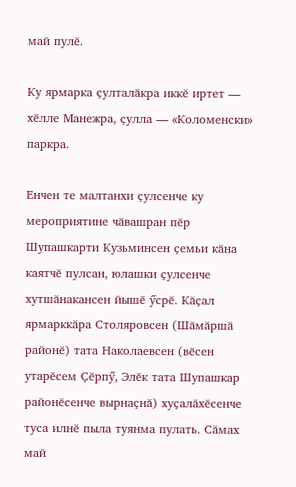май пулӗ.

Ку ярмарка ҫулталӑкра иккӗ иртет — хӗлле Манежра, ҫулла — «Коломенски» паркра.

Енчен те малтанхи ҫулсенче ку мероприятине чӑвашран пӗр Шупашкарти Кузьминсен ҫемьи кӑна каятчӗ пулсан, юлашки ҫулсенче хутшӑнакансен йышӗ ӳсрӗ. Кӑҫал ярмарккӑра Столяровсен (Шӑмӑршӑ районӗ) тата Наколаевсен (вӗсен утарӗсем Ҫӗрпӳ, Элӗк тата Шупашкар районӗсенче вырнаҫнӑ) хуҫалӑхӗсенче туса илнӗ пыла туянма пулать. Сӑмах май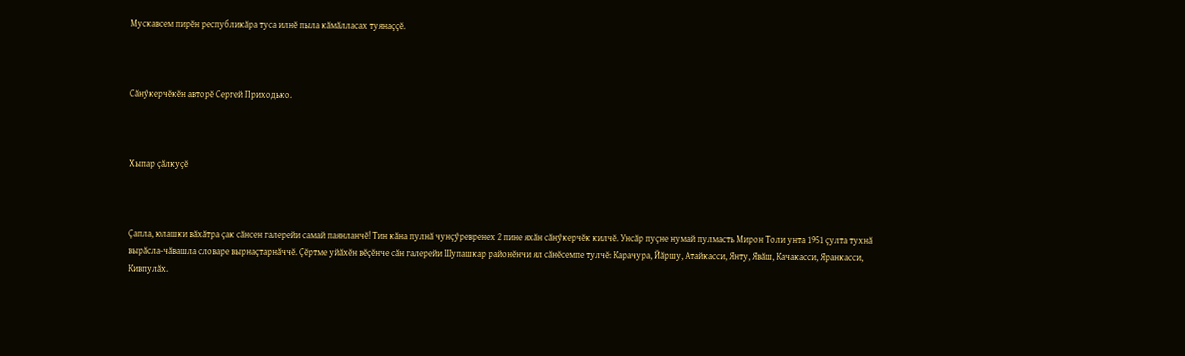Мускавсем пирӗн республикӑра туса илнӗ пыла кӑмӑлласах туянаҫҫӗ.



Сӑнӳкерчӗкӗн авторӗ Сергей Приходько.



Хыпар ҫӑлкуҫӗ



Ҫапла, юлашки вӑхӑтра ҫак сӑнсен галерейи самай паянланчӗ! Тин кӑна пулнӑ чунҫӳревренех 2 пине яхӑн сӑнӳкерчӗк килчӗ. Унсӑр пуҫне нумай пулмасть Мирон Толи унта 1951 ҫулта тухнӑ вырӑсла-чӑвашла словаре вырнаҫтарнӑччӗ. Ҫӗртме уйӑхӗн вӗҫӗнче сӑн галерейи Шупашкар районӗнчи ял сӑнӗсемпе тулчӗ: Карачура, Йӑршу, Атайкасси, Янту, Явӑш, Качакасси, Яранкасси, Кивпулӑх.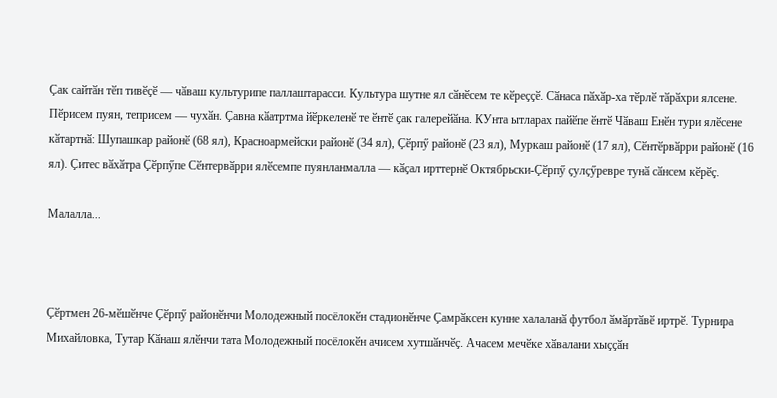Ҫак сайтӑн тӗп тивӗҫӗ — чӑваш культурипе паллаштарасси. Культура шутне ял сӑнӗсем те кӗреҫҫӗ. Сӑнаса пӑхӑр-ха тӗрлӗ тӑрӑхри ялсене. Пӗрисем пуян, теприсем — чухӑн. Ҫавна кӑатртма йӗркеленӗ те ӗнтӗ ҫак галерейӑна. КУнта ытларах пайӗпе ӗнтӗ Чӑваш Енӗн тури ялӗсене кӑтартнӑ: Шупашкар районӗ (68 ял), Красноармейски районӗ (34 ял), Ҫӗрпӳ районӗ (23 ял), Муркаш районӗ (17 ял), Сӗнтӗрвӑрри районӗ (16 ял). Ҫитес вӑхӑтра Ҫӗрпӳпе Сӗнтервӑрри ялӗсемпе пуянланмалла — кӑҫал ирттернӗ Октябрьски-Ҫӗрпӳ ҫулҫӳревре тунӑ сӑнсем кӗрӗҫ.

Малалла...



Ҫӗртмен 26-мӗшӗнче Ҫӗрпӳ районӗнчи Молодежный посёлокӗн стадионӗнче Ҫамрӑксен кунне халаланӑ футбол ӑмӑртӑвӗ иртрӗ. Турнира Михайловка, Тутар Кӑнаш ялӗнчи тата Молодежный посёлокӗн ачисем хутшӑнчӗҫ. Ачасем мечӗке хӑвалани хыҫҫӑн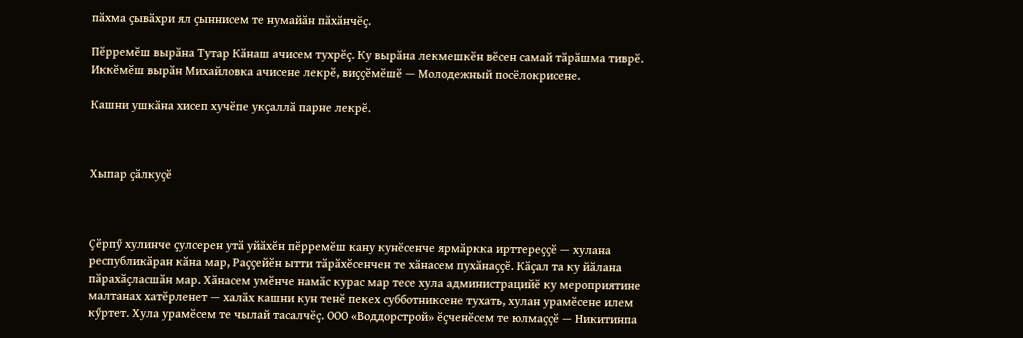пӑхма ҫывӑхри ял ҫыннисем те нумайӑн пӑхӑнчӗҫ.

Пӗрремӗш вырӑна Тутар Кӑнаш ачисем тухрӗҫ. Ку вырӑна лекмешкӗн вӗсен самай тӑрӑшма тиврӗ. Иккӗмӗш вырӑн Михайловка ачисене лекрӗ, виҫҫӗмӗшӗ — Молодежный посёлокрисене.

Кашни ушкӑна хисеп хучӗпе укҫаллӑ парне лекрӗ.



Хыпар ҫӑлкуҫӗ



Ҫӗрпӳ хулинче ҫулсерен утӑ уйӑхӗн пӗрремӗш кану кунӗсенче ярмӑркка ирттереҫҫӗ — хулана республикӑран кӑна мар, Раҫҫейӗн ытти тӑрӑхӗсенчен те хӑнасем пухӑнаҫҫӗ. Кӑҫал та ку йӑлана пӑрахӑҫласшӑн мар. Хӑнасем умӗнче намӑс курас мар тесе хула администрацийӗ ку мероприятине малтанах хатӗрленет — халӑх кашни кун тенӗ пекех субботниксене тухать, хулан урамӗсене илем кӳртет. Хула урамӗсем те чылай тасалчӗҫ. ООО «Воддорстрой» ӗҫченӗсем те юлмаҫҫӗ — Никитинпа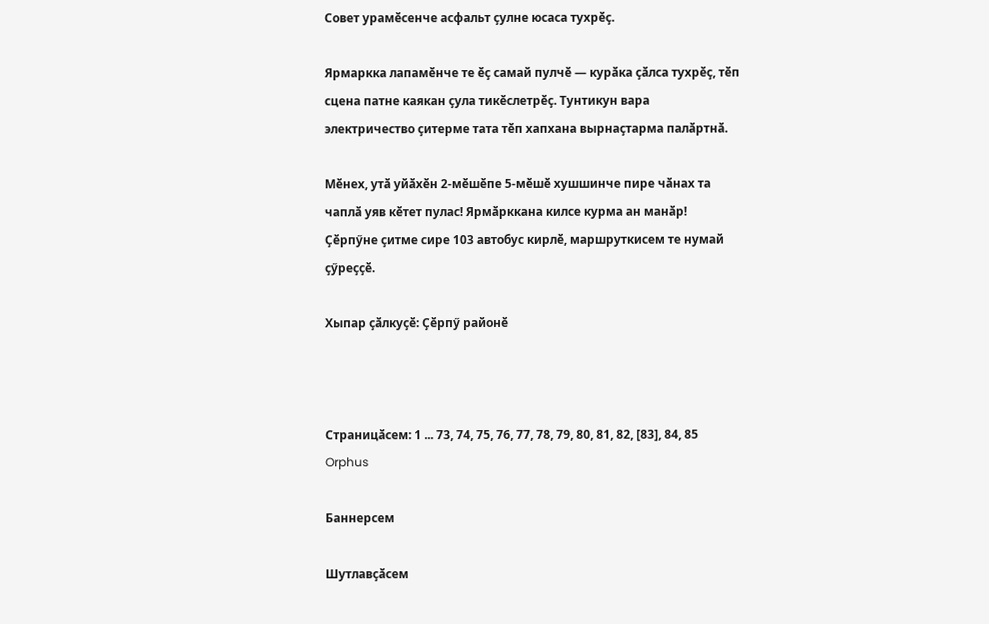Совет урамӗсенче асфальт ҫулне юсаса тухрӗҫ.

Ярмаркка лапамӗнче те ӗҫ самай пулчӗ — курӑка ҫӑлса тухрӗҫ, тӗп сцена патне каякан ҫула тикӗслетрӗҫ. Тунтикун вара электричество ҫитерме тата тӗп хапхана вырнаҫтарма палӑртнӑ.

Мӗнех, утӑ уйӑхӗн 2-мӗшӗпе 5-мӗшӗ хушшинче пире чӑнах та чаплӑ уяв кӗтет пулас! Ярмӑрккана килсе курма ан манӑр! Ҫӗрпӳне ҫитме сире 103 автобус кирлӗ, маршруткисем те нумай ҫӳреҫҫӗ.

Хыпар ҫӑлкуҫӗ: Ҫӗрпӳ районӗ



Страницӑсем: 1 ... 73, 74, 75, 76, 77, 78, 79, 80, 81, 82, [83], 84, 85
Orphus

Баннерсем

Шутлавҫӑсем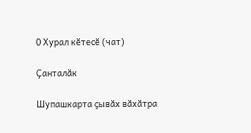0 Хурал кӗтесӗ (чат)

Ҫанталӑк

Шупашкарта ҫывӑх вӑхӑтра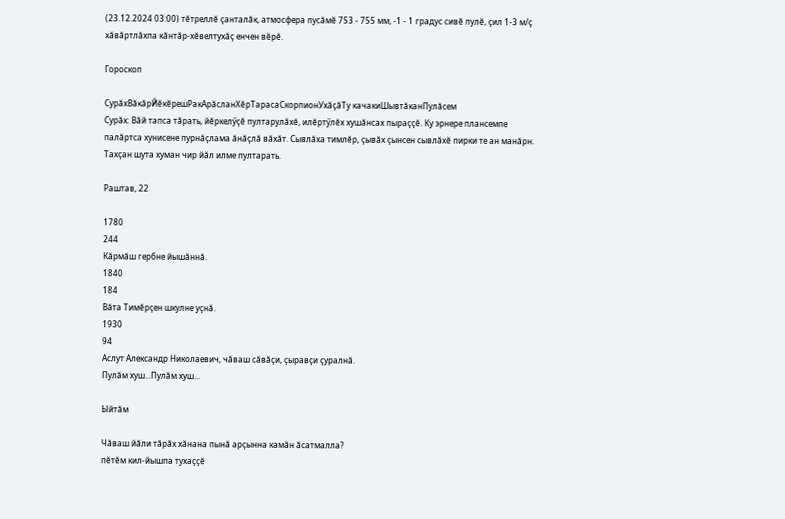(23.12.2024 03:00) тӗтреллӗ ҫанталӑк, атмосфера пусӑмӗ 753 - 755 мм, -1 - 1 градус сивӗ пулӗ, ҫил 1-3 м/ҫ хӑвӑртлӑхпа кӑнтӑр-хӗвелтухӑҫ енчен вӗрӗ.

Гороскоп

СурӑхВӑкӑрЙӗкӗрешРакАрӑсланХӗрТарасаСкорпионУхӑҫӑТу качакиШывтӑканПулӑсем
Сурӑх: Вӑй тапса тӑрать, йӗркелӳҫӗ пултарулӑхӗ, илӗртӳлӗх хушӑнсах пыраҫҫӗ. Ку эрнере плансемпе палӑртса хунисене пурнӑҫлама ӑнӑҫлӑ вӑхӑт. Сывлӑха тимлӗр, ҫывӑх ҫынсен сывлӑхӗ пирки те ан манӑрн. Тахҫан шута хуман чир йӑл илме пултарать.

Раштав, 22

1780
244
Кӑрмӑш гербне йышӑннӑ.
1840
184
Вӑта Тимӗрҫен шкулне уҫнӑ.
1930
94
Аслут Александр Николаевич, чӑваш сӑвӑҫи, ҫыравҫи ҫуралнӑ.
Пулӑм хуш...Пулӑм хуш...

Ыйтӑм

Чӑваш йӑли тӑрӑх хӑнана пынӑ арҫынна камӑн ӑсатмалла?
пӗтӗм кил-йышпа тухаҫҫӗ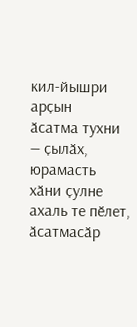кил-йышри арҫын
ӑсатма тухни — ҫылӑх, юрамасть
хӑни ҫулне ахаль те пӗлет, ӑсатмасӑр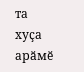та
хуҫа арӑмӗ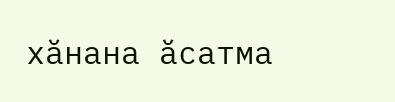хӑнана ӑсатма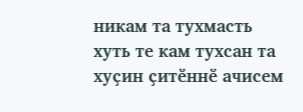никам та тухмасть
хуть те кам тухсан та
хуҫин ҫитӗннӗ ачисем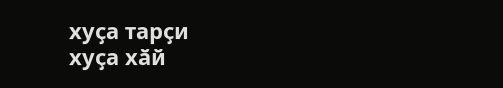хуҫа тарҫи
хуҫа хӑй